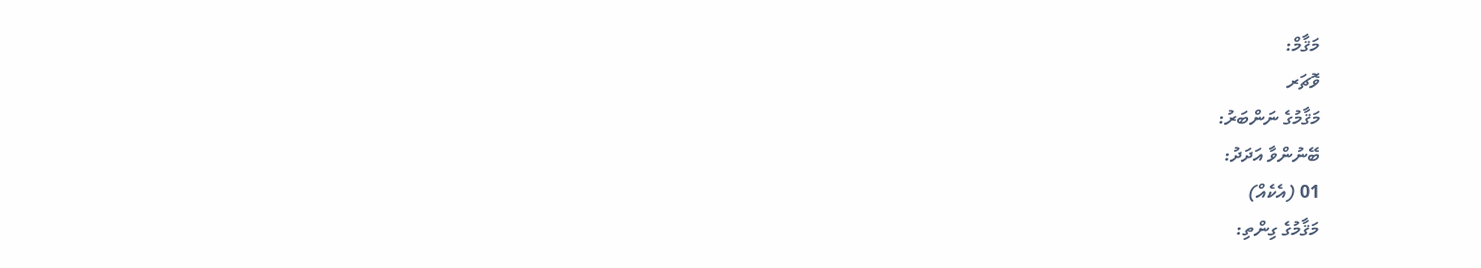މަޤާމް:
ވޮޗަރ
މަޤާމުގެ ނަންބަރު:
ބޭނުންވާ އަދަދު:
01 (އެކެއް)
މަޤާމުގެ ގިންތި: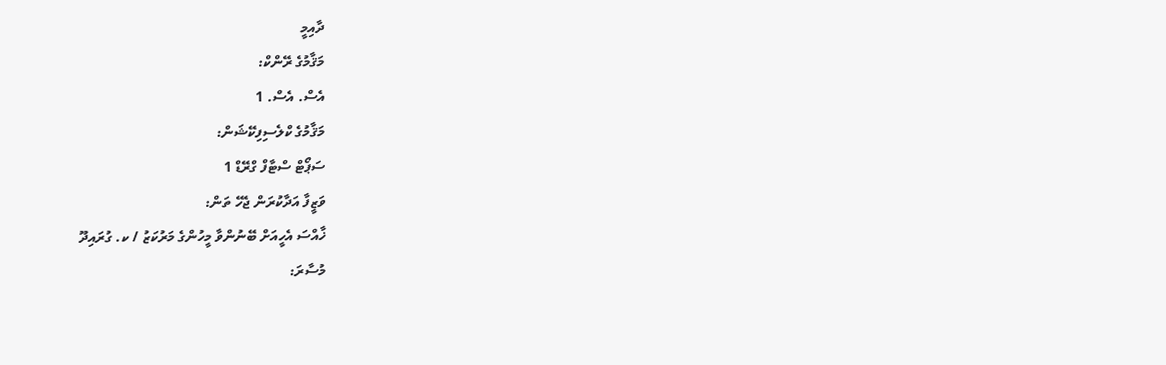ދާއިމީ
މަޤާމުގެ ރޭންކް:
އެސް. އެސް. 1
މަޤާމުގެ ކްލެސިފިކޭޝަން:
ސަޕޯޓް ސްޓާފް ގްރޭޑް 1
ވަޒީފާ އަދާކުރަން ޖެހޭ ތަން:
ޚާއްސަ އެހީއަށް ބޭނުންވާ މީހުންގެ މަރުކަޒު / ކ. ގުރައިދޫ
މުސާރަ: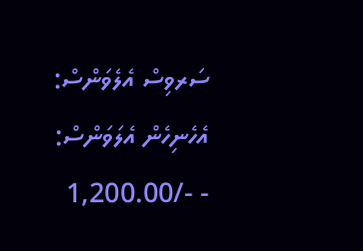ސަރވިސް އެލެވަންސް:
އެހެނިހެން އެލަވަންސް:
- -/1,200.00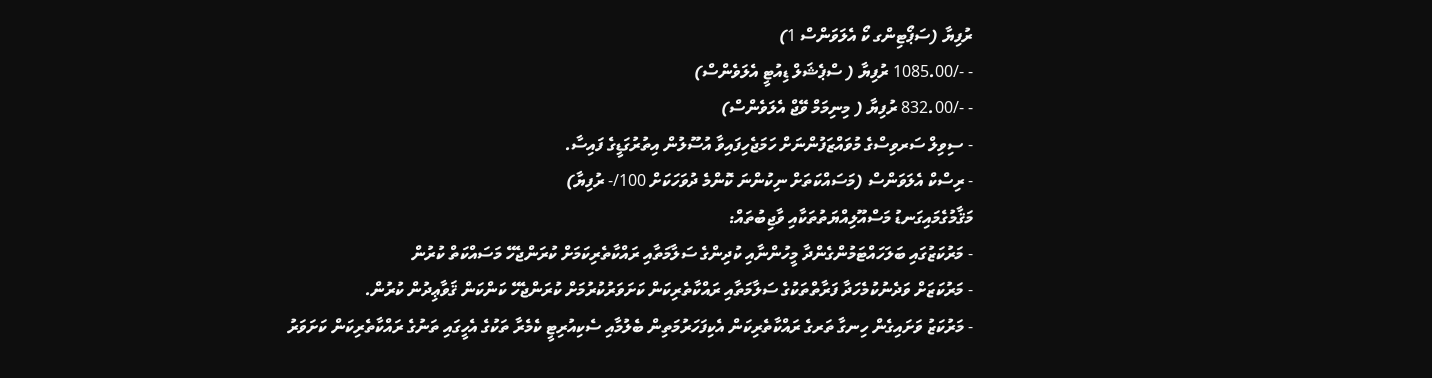ރުފިޔާ (ސަޕޯޓިންގ ކޯ އެލަވަންސް 1)
- -/1085.00 ރުފިޔާ ( ސްޕެޝަލް ޑިއުޓީ އެލަވެންސް)
- -/832.00 ރުފިޔާ ( މިނިމަމް ވޭޖް އެލަވެންސް)
- ސިވިލް ސަރވިސްގެ މުވައްޒަފުންނަށް ހަމަޖެހިފައިވާ އުސޫލުން އިތުރުގަޑީގެ ފައިސާ.
- ރިސްކް އެލަވަންސް (މަސައްކަތަށް ނިކުންނަ ކޮންމެ ދުވަހަކަށް 100/- ރުފިޔާ)
މަޤާމުގެމައިގަނޑު މަސްއޫލިއްޔަތުތަކާއި ވާޖިބުތައް:
- މަރުކަޒުގައި ބަލަހައްޓަމުންގެންދާ މީހުންނާއި ކުދިންގެ ސަލާމަތާއި ރައްކާތެރިކަމަށް ކުރަންޖެހޭ މަސައްކަތް ކުރުން
- މަރުކަޒަށް ވަދެނުކުމެހަދާ ފަރާތްތަކުގެ ސަލާމަތާއި ރައްކާތެރިކަން ކަށަވަރުކުރުމަށް ކުރަންޖެހޭ ކަންކަން ޤަވާޢިދުން ކުރުން.
- މަރުކަޒު ވަށައިގެން ހިނގާ ތަރގެ ރައްކާތެރިކަން އެކިފަހަރުމަތިން ބެލުމާއި ސެކިއުރިޓީ ކެމެރާ ތަކުގެ އެހީގައި ތަނުގެ ރައްކާތެރިކަން ކަށަވަރު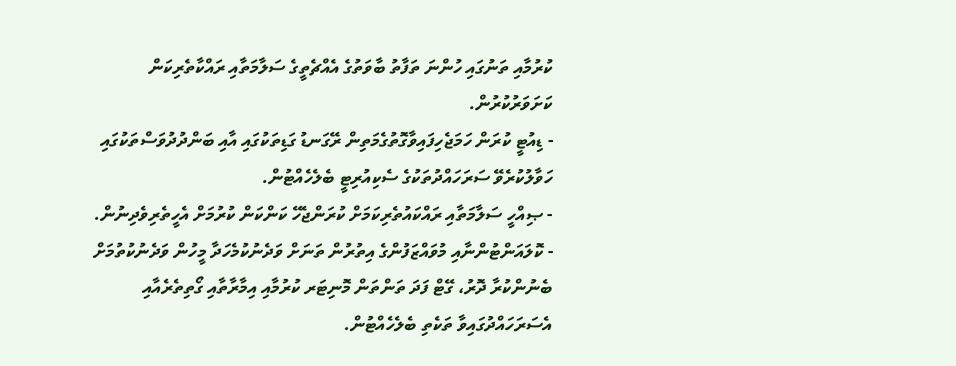ކުރުމާއި ތަނުގައި ހުންނަ ތަފާތު ބާވަތުގެ އެއްޗެތީގެ ސަލާމަތާއި ރައްކާތެރިކަން ކަށަވަރުކުރުން.
- ޑިއުޓީ ކުރަން ހަމަޖެހިފައިވާގޮތުގެމަތިން ރޭގަނޑު ގަޑިތަކުގައި އާއި ބަންދުދުވަސްތަކުގައި ހަވާލުކުރެވޭ ސަރަހައްދުތަކުގެ ސެކިއުރިޓީ ބެލެހެއްޓުން.
- ޞިއްހީ ސަލާމަތާއި ރައްކައުތެރިކަމަށް ކުރަންޖެހޭ ކަންކަން ކުރުމަށް އެހީތެރިވެދިނުން.
- ކޮލައަންޓުންނާއި މުވައްޒަފުންގެ އިތުރުން ތަނަށް ވަދެނުކުމެހަދާ މީހުން ވަދެނުކުތުމަށް ބެނުންކުރާ ދޮރު، ގޭޓް ފަދަ ތަންތަން މޮނިޓަރ ކުރުމާއި އިމާރާތާއި ގޯތިތެރެއާއި އެސަރަހައްދުގައިވާ ތަކެތި ބެލެހެއްޓުން.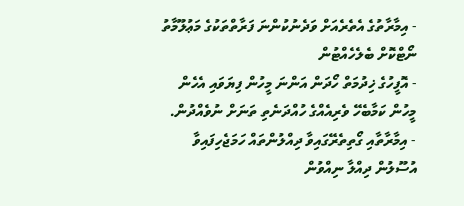- އިމާރާތުގެ އެތެރެއަށް ވަދެނުކުންނަ ފަރާތްތަކުގެ މަޢުލޫމާތު ނޯޓްކޮށް ބެލެހެއްޓުން
- އޮފީހުގެ ޚިދުމަތް ހޯދަން އަންނަ މީހުން ފިޔަވައި އެހެން މީހުން ކަމާބެހޭ ވެރިއެއްގެ ހުއްދަނެތި ތަނަށް ނުވެއްދުން.
- އިމާރާތާއި ގޯތިތެރޭގައިވާ ދިއްލުންތައް ހަމަޖެހިފައިވާ އުސޫލުން ދިއްލާ ނިއްވުން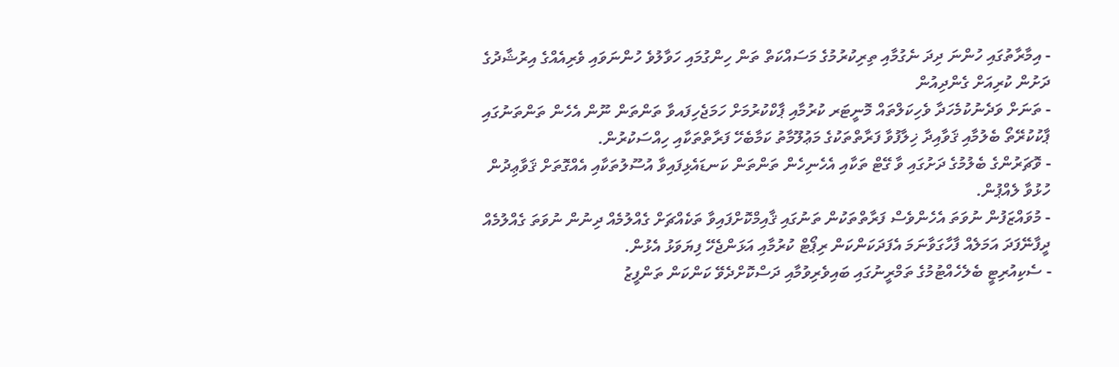- އިމާރާތުގައި ހުންނަ ދިދަ ނެގުމާއި ތިރިކުރުމުގެ މަސައްކަތް ތަން ހިންގުމައި ހަވާލުވެ ހުންނަވައި ވެރިއެއްގެ އިރުޝާދުގެ ދަށުން ކުރިއަށް ގެންދިއުން
- ތަނަށް ވަދެނުކުމެހަދާ ވެހިކަލްތައް މޮނީޓަރ ކުރުމާއި ޕާކްކުރުމަށް ހަމަޖެހިފައވާ ތަންތަން ނޫން އެހެން ތަންތަނުގައި ޕާކުކުރޭތޯ ބެލުމާއި ޤަވާއިދާ ޚިލާފުވާ ފަރާތްތަކުގެ މަޢުލޫމާތު ކަމާބެހޭ ފަރާތްތަކާއި ހިއްސަކުރުން.
- ވޮޗަރުންގެ ބެލުމުގެ ދަށުގައި ވާ ގޭޓް ތަކާއި އެހެނިހެން ތަންތަން ކަނޑައެޅިފައިވާ އުސޫލުތަކާއި އެއްގޮތަށް ޤަވާޢިދުން ހުޅުވާ ލެއްޕުން.
- މުވައްޒަފުން ނުވަތަ އެހެންވެސް ފަރާތްތަކުން ތަނުގައި ޤާއިމްކޮށްފައިވާ ތަކެއްޗަށް ގެއްލުމެއް ދިނުން ނުވަތަ ގެއްލުމެއް ދީފާނޭފަދަ އަމަލެއް ފާހާގަވާނަމަ އެފަދަކަންކަން ރިޕޯޓް ކުރުމާއި އަޅަންޖެހޭ ފިޔަވަޅު އެޅުން.
- ސެކިއުރިޓީ ބެލެހެއްޓުމުގެ ތަމްރީނުގައި ބައިވެރިވުމާއި ދަސްކޮށްދެވޭ ކަންކަން ތަންފީޒު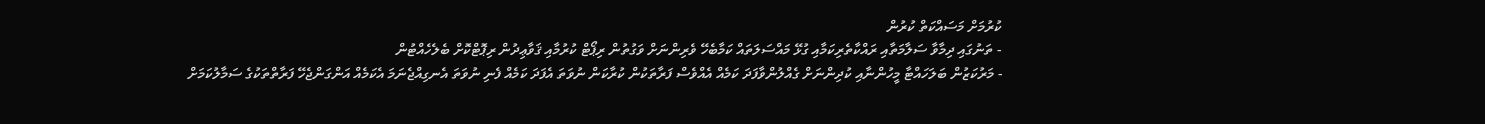ކުރުމަށް މަސައްކަތް ކުރުން
- ތަނުގައި ދިމާވާ ސަލާމަތާއި ރައްކާތެރިކަމާއި ގުޅޭ މައްސަލަތައް ކަމާބެހޭ ވެރިންނަށް ވަގުތުން ރިޕޯޓް ކުރުމާއި ޤަވާޢިދުން ރިޕޮޓްކޮށް ބެލެހެއްޓުން
- މަރުކަޒުން ބަލަހައްޓާ މީހުންނާއި ކުދިންނަށް ގެއްލުންވާފަދަ ކަމެއް އެއްވެސް ފަރާތަކުން ކުރާކަން ނުވަތަ އެފަދަ ކަމެއް ފެނި ނުވަތަ އެނގިއްޖެނަމަ އެކަމެއް އަންގަންޖެހޭ ފަރާތްތަކުގެ ސަމާލުކަމަށް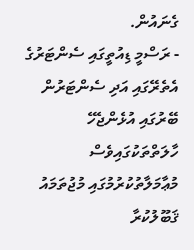ގެނައުން.
- ރަސްމީ ޑިއުތީގައި ސެންޓަރުގެ އެތެރޭގައި އަދި ސެންޓަރުން ބޭރުގައި އުޅެންޖެހޭ ހާލަތްތަކުގައިވެސް މުޢާމަލާތުކުރުމުގައި މުޖުތަމައު ޤަބޫލުކުރާ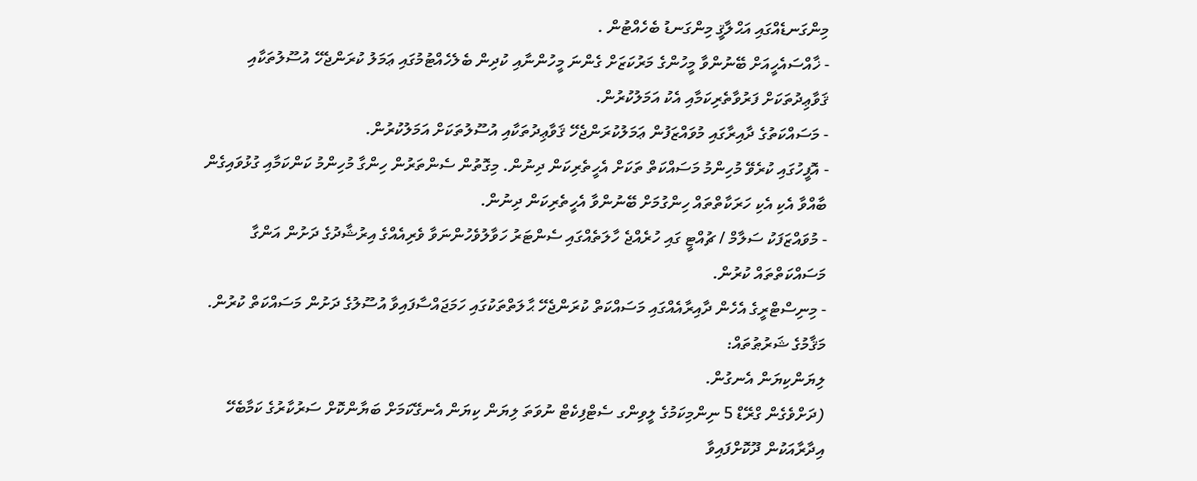މިންގަނޑެއްގައި އަޙްލާޤީ މިންގަނޑު ބެހެއްޓުން .
- ޚާއްސައެހީއަށް ބޭނުންވާ މީހުންގެ މަރުކަޒަށް ގެންނަ މީހުންނާއި ކުދިން ބެލެހެއްޓުމުގައި ޢަމަލު ކުރަންޖެހޭ އުސޫލުތަކާއި ޤަވާޢިދުތަކަށް ފަރުވާތެރިކަމާއި އެކު އަމަލުކުރުން.
- މަސައްކަތުގެ ދާއިރާގައި މުވައްޒަފުން ޢަމަލުކުރަންޖެހޭ ޤަވާޢިދުތަކާއި އުސޫލުތަކަށް އަމަލުކުރުން.
- އޮފީހުގައި ކުރެވޭ މުހިންމު މަސައްކަތް ތަކަށް އެހީތެރިކަން ދިނުން. މިގޮތުން ސެންތަރުން ހިންގާ މުހިންމު ކަންކަމާއި ގުޅުވައިގެން ބާއްވާ އެކި އެކި ހަރަކާތްތައް ހިންގުމަށް ބޭނުންވާ އެހީތެރިކަން ދިނުން.
- މުވައްޒަފަކު ސަލާމް / ޗުއްޓީ ގައި ހުރެއްޖެ ހާލަތެއްގައި ސެންޓަރު ހަވާލުވެހުންނަވާ ވެރިއެއްގެ އިރުޝާދުގެ ދަށުން އަންގާ މަސައްކަތްތައް ކުރުން.
- މިނިސްޓްރީގެ އެހެން ދާއިރާއެއްގައި މަސައްކަތް ކުރަންޖެހޭ ޙާލަތްތަކުގައި ހަމަޖައްސާފައިވާ އުސޫލުގެ ދަށުން މަސައްކަތް ކުރުން.
މަޤާމުގެ ޝަރުޠުތައް:
ލިޔަންކިޔަން އެނގުން.
(ދަށްވެގެން ގްރޭޑް 5 ނިންމިކަމުގެ ލީވިންގ ސެޓްފިކެޓް ނުވަތަ ލިޔަން ކިޔަން އެނގޭކަމަށް ބަޔާންކޮށް ސަރުކާރުގެ ކަމާބެހޭ އިދާރާއަކުން ދޫކޮށްފައިވާ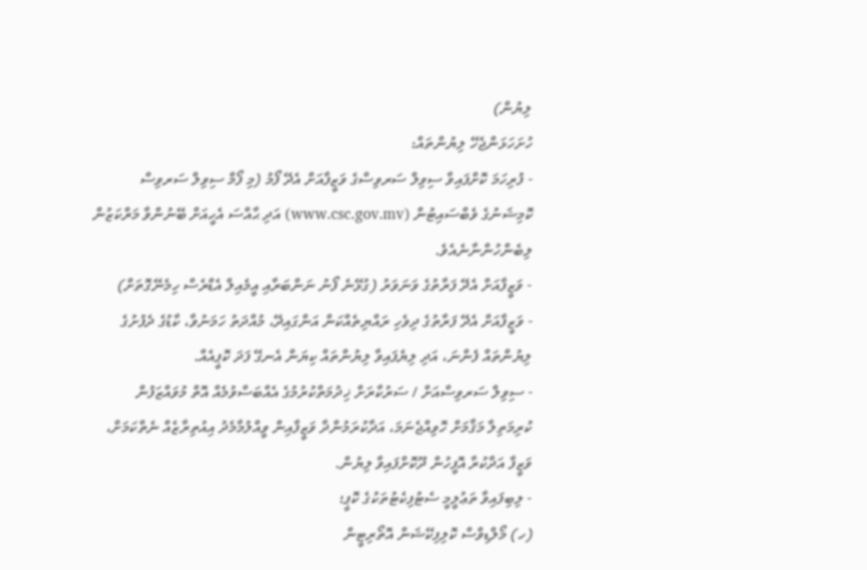ލިޔުން)
ހުށަހަޅަންޖެހޭ ލިޔުންތައް:
- ފުރިހަމަ ކޮށްފައިވާ ސިވިލް ސަރވިސްގެ ވަޒީފާއަށް އެދޭ ފޯމު (މި ފޯމް ސިވިލް ސަރވިސް ކޮމިޝަނުގެ ވެބްސައިޓުން (www.csc.gov.mv) އަދި ޙާއްސަ އެހީއަށް ބޭނުންވާ މަރްކަޒުން ލިބެންހުންނާނެއެވެ.
- ވަޒީފާއަށް އެދޭ ފަރާތުގެ ވަނަވަރު (ގުޅޭނެ ފޯނު ނަންބަރާއި އީމެއިލް އެޑްރެސް ހިމެނޭގޮތަށް)
- ވަޒީފާއަށް އެދޭ ފަރާތުގެ ދިވެހި ރައްޔިތެއްކަން އަންގައިދޭ، މުއްދަތު ހަމަނުވާ، ކާޑުގެ ދެފުށުގެ ލިޔުންތައް ފެންނަ، އަދި ލިޔެފައިވާ ލިޔުންތައް ކިޔަން އެނގޭ ފަދަ ކޮޕީއެއް.
- ސިވިލް ސަރވިސްއަށް / ސަރުކާރަށް ޚިދުމަތްކުރުމުގެ އެއްބަސްވުމެއް އޮތް މުވައްޒަފުން ކުރިމަތިލާ މަޤާމަށް ހޮވިއްޖެނަމަ، އަދާކުރަމުންދާ ވަޒީފާއިން ވީއްލުމާމެދު އިއުތިރާޒެއް ނެތްކަމަށް، ވަޒީފާ އަދާކުރާ އޮފީހުން ދޫކޮށްފައިވާ ލިޔުން.
- ލިބިފައިވާ ތަޢުލީމީ ސެޓުފިކެޓުތަކުގެ ކޮޕީ؛
(ހ) މޯލްޑިވްސް ކޮލިފިކޭޝަން އޮތޯރިޓީން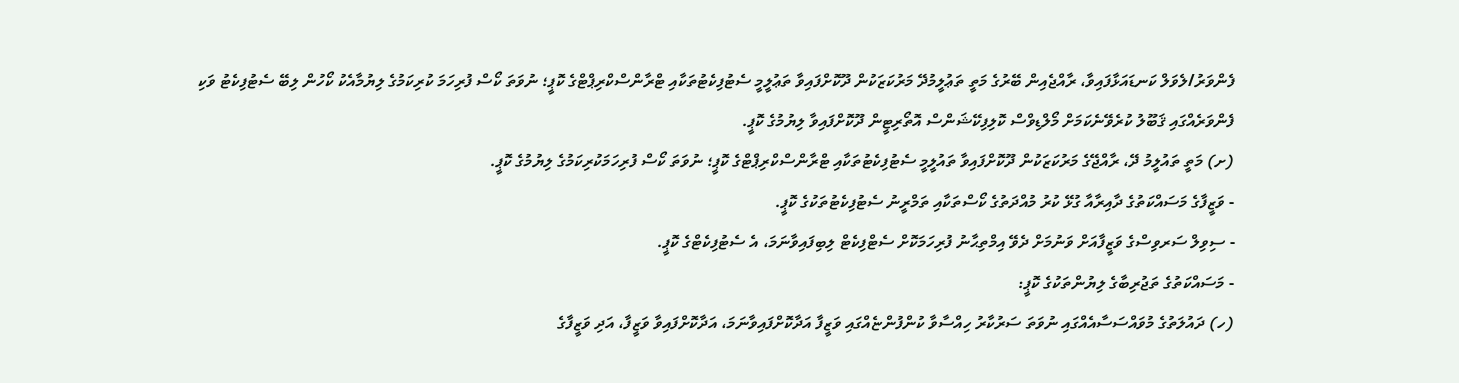ފެންވަރު/ލެވަލް ކަނޑައަޅާފައިވާ، ރާއްޖެއިން ބޭރުގެ މަތީ ތަޢުލީމުދޭ މަރުކަޒަކުން ދޫކޮށްފައިވާ ތަޢުލީމީ ސެޓުފިކެޓުތަކާއި ޓްރާންސްކްރިޕްޓްގެ ކޮޕީ؛ ނުވަތަ ކޯސް ފުރިހަމަ ކުރިކަމުގެ ލިޔުމާއެކު ކޯހުން ލިބޭ ސެޓުފިކެޓު ވަކި ފެންވަރެއްގައި ޤަބޫލު ކުރެވޭނެކަމަށް މޯލްޑިވްސް ކޮލިފިކޭޝަންސް އޮތޯރިޓީން ދޫކޮށްފައިވާ ލިޔުމުގެ ކޮޕީ.
(ށ) މަތީ ތައުލީމު ދޭ، ރާއްޖޭގެ މަރުކަޒަކުން ދޫކޮށްފައިވާ ތައުލީމީ ސެޓުފިކެޓުތަކާއި ޓްރާންސްކްރިޕްޓްގެ ކޮޕީ؛ ނުވަތަ ކޯސް ފުރިހަމަކުރިކަމުގެ ލިޔުމުގެ ކޮޕީ.
- ވަޒީފާގެ މަސައްކަތުގެ ދާއިރާއާ ގުޅޭ ކުރު މުއްދަތުގެ ކޯސްތަކާއި ތަމްރީނު ސެޓުފިކެޓުތަކުގެ ކޮޕީ.
- ސިވިލް ސަރވިސްގެ ވަޒީފާއަށް ވަނުމަށް ދެވޭ އިމްތިޙާނު ފުރިހަމަކޮށް ސެޓްފިކެޓް ލިބިފައިވާނަމަ، އެ ސެޓުފިކެޓްގެ ކޮޕީ.
- މަސައްކަތުގެ ތަޖުރިބާގެ ލިޔުންތަކުގެ ކޮޕީ:
(ހ) ދައުލަތުގެ މުވައްސަސާއެއްގައި ނުވަތަ ސަރުކާރު ހިއްސާވާ ކުންފުންޏެއްގައި ވަޒީފާ އަދާކޮށްފައިވާނަމަ، އަދާކޮށްފައިވާ ވަޒީފާ، އަދި ވަޒީފާގެ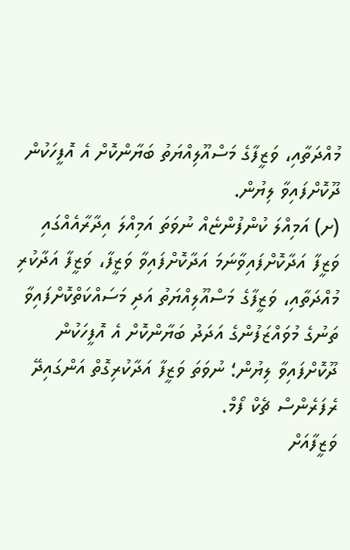މުއްދަތާއި، ވަޒީފާގެ މަސްއޫލިއްޔަތު ބަޔާންކޮށް އެ އޮފީހަކުން ދޫކޮށްފައިވާ ލިޔުން.
(ށ) އަމިއްލަ ކުންފުންޏެއް ނުވަތަ އަމިއްލަ އިދާރާއެއްގައި ވަޒީފާ އަދާކޮށްފައިވާނަމަ އަދާކޮށްފައިވާ ވަޒީފާ، ވަޒީފާ އަދާކުރި މުއްދަތާއި، ވަޒީފާގެ މަސްއޫލިއްޔަތު އަދި މަސައްކަތްކޮށްފައިވާ ތަނުގެ މުވައްޒަފުންގެ އަދަދު ބަޔާންކޮށް އެ އޮފީހަކުން ދޫކޮށްފައިވާ ލިޔުން؛ ނުވަތަ ވަޒީފާ އަދާކުރިގޮތް އަންގައިދޭ ރެފަރެންސް ޗެކް ފޯމް.
ވަޒީފާއަށް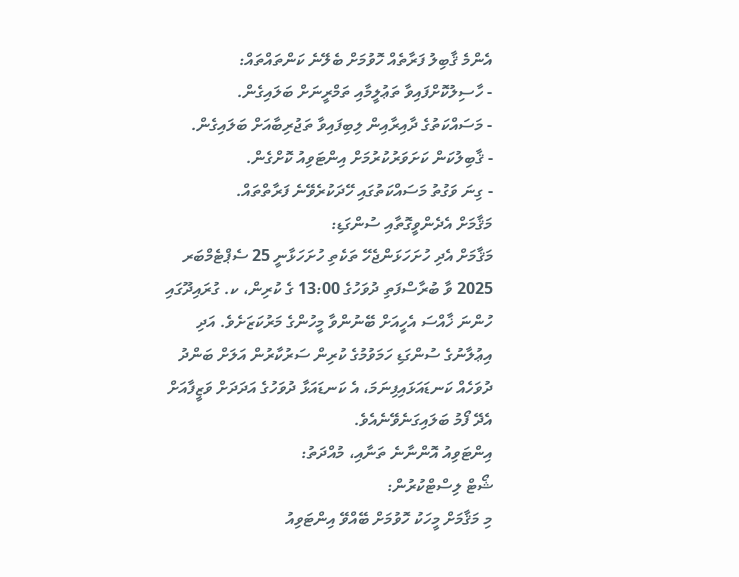އެންމެ ޤާބިލު ފަރާތެއް ހޮވުމަށް ބެލޭނެ ކަންތައްތައް:
- ހާސިލުކޮށްފައިވާ ތަޢުލީމާއި ތަމްރީނަށް ބަލައިގެން.
- މަސައްކަތުގެ ދާއިރާއިން ލިބިފައިވާ ތަޖުރިބާއަށް ބަލައިގެން.
- ޤާބިލުކަން ކަށަވަރުކުރުމަށް އިންޓަވިއު ކޮށްގެން.
- ގިނަ ވަގުތު މަސައްކަތުގައި ހޭދަކުރެވޭނެ ފަރާތްތައް.
މަޤާމަށް އެދެންވީގޮތާއި ސުންގަޑި:
މަޤާމަށް އެދި ހުށަހަޅަންޖެހޭ ތަކެތި ހުށަހަޅާނީ 25 ސެޕްޓެމްބަރ 2025 ވާ ބުރާސްފަތި ދުވަހުގެ 13:00 ގެ ކުރިން، ކ. ގުރައިދޫގައި ހުންނަ ޚާއްސަ އެހީއަށް ބޭނުންވާ މީހުންގެ މަރުކަޒަށެވެ. އަދި އިޢުލާނުގެ ސުންގަޑި ހަމަވުމުގެ ކުރިން ސަރުކާރުން އަލަށް ބަންދު ދުވަހެއް ކަނޑައަޅައިފިނަމަ، އެ ކަނޑައަޅާ ދުވަހުގެ އަދަދަށް ވަޒީފާއަށް އެދޭ ފޯމު ބަލައިގަނެވޭނެއެވެ.
އިންޓަވިއު އޮންނާނެ ތަނާއި، މުއްދަތު:
ޝޯޓް ލިސްޓްކުރުން:
މި މަޤާމަށް މީހަކު ހޮވުމަށް ބޭއްވޭ އިންޓަވިއު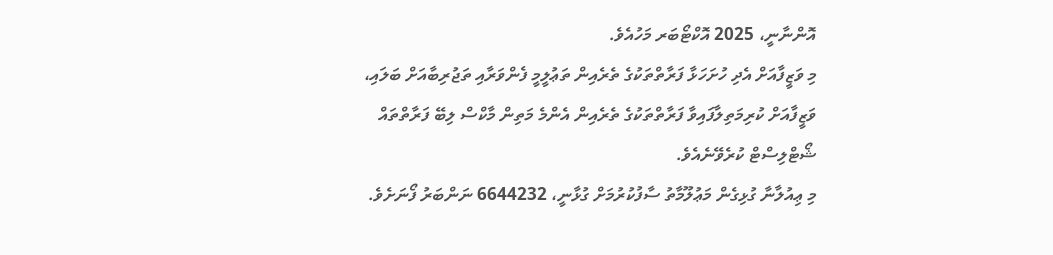އޮންނާނީ، 2025 އޮކްޓޯބަރ މަހުއެވެ.
މި ވަޒީފާއަށް އެދި ހުށަހަޅާ ފަރާތްތަކުގެ ތެރެއިން ތަޢުލީމީ ފެންވަރާއި ތަޖުރިބާއަށް ބަލައި، ވަޒީފާއަށް ކުރިމަތިލާފައިވާ ފަރާތްތަކުގެ ތެރެއިން އެންމެ މަތިން މާކްސް ލިބޭ ފަރާތްތައް ޝޯޓްލިސްޓް ކުރެވޭނެއެވެ.
މި ޢިއުލާނާ ގުޅިގެން މަޢުލޫމާތު ސާފުކުރުމަށް ގުޅާނީ، 6644232 ނަންބަރު ފޯނަށެވެ.